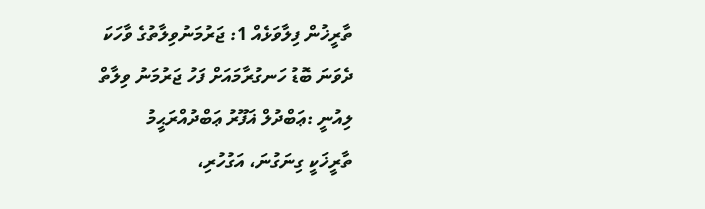ތާރީޚުން ފިލާވަޅެއް 1: ޖަރުމަނުވިލާތުގެ ވާހަކަ
ދެވަނަ ބޮޑު ހަނގުރާމައަށް ފަހު ޖަރުމަނު ވިލާތް
ލިއުނީ :ޢަބްދުލް ޣަފޫރު ޢަބްދުއްރަޙީމު
ތާރީޚަކީ ގިނަގުނަ، އަގުހުރި،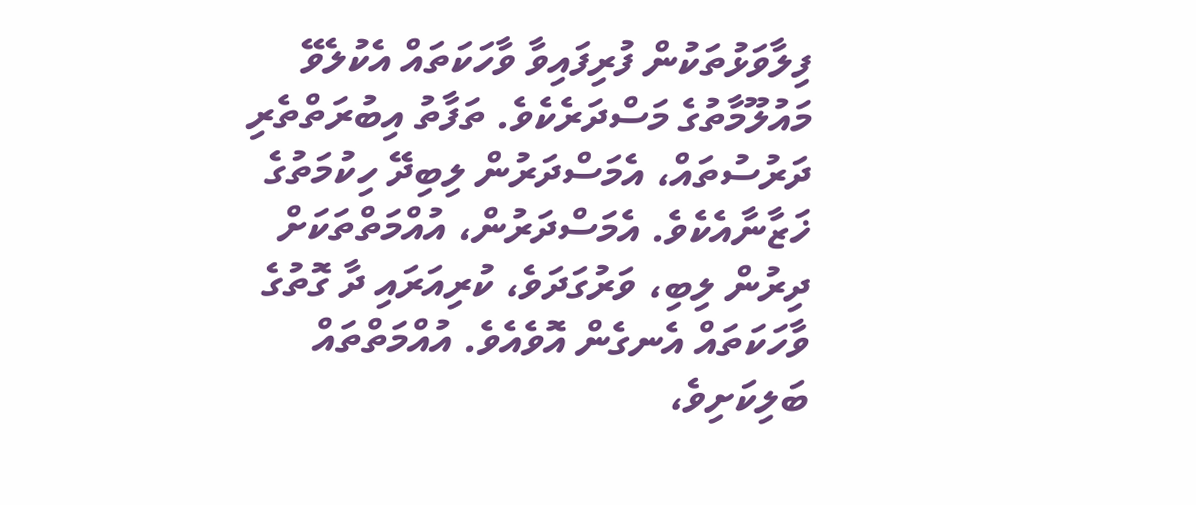ފިލާވަޅުތަކުން ފުރިފައިވާ ވާހަކަތައް އެކުލެވޭ މައުލޫމާތުގެ މަސްދަރެކެވެ. ތަފާތު އިބުރަތްތެރި ދަރުސުތައް، އެމަސްދަރުން ލިބިދޭ ހިކުމަތުގެ ޚަޒާނާއެކެވެ. އެމަސްދަރުން، އުއްމަތްތަކަށް ދިރުން ލިބި، ވަރުގަދަވެ، ކުރިއަރައި ދާ ގޮތުގެ ވާހަކަތައް އެނގެން އޮވެއެވެ. އުއްމަތްތައް ބަލިކަށިވެ،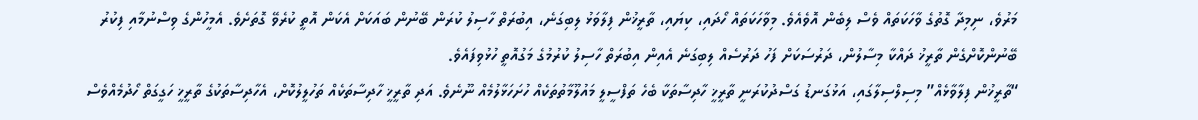މަރުވެ، ނިމިދާ ގޮތުގެ ވާހަކަތައް ވެސް ލިބެން އޮވެއެވެ. މިވާހަކަތައް ހޯދައި، ކިޔައި، ތާރީޚުން ފިލާވަޅު ލިބިގަނެ، އިބުރަތް ހާސިލު ކުރަން ބޭނުން ބައަކަށް އެކަން އޮތީ ކުރެވޭ ގޮތަށެވެ. އެމީހުންގެ ވިސްނުމާއި ފިކުރު ބޭނުންކޮށްގެން ތާރީޚު ދައްކާ މިސާލުން، ދަރުސަކަށް ފަހު ދަރުސެއް ލިބިގަނެ އެއިން އިބުރަތް ހާސިލު ކުރުމުގެ މަގުއޮތީ ހުޅުވިފައެވެ.
“ތާރީޚުން ފިލާވާޅެއް” މިސިލްސިލާގައި، އަޅުގަނޑު ގަސްދުކުރަނީ ތާރީޚީ ހާދިސާތަކާ ބެހެ ތަފްސީލީ މައުލޫމާތުތަކެއް ހުށަހަޅާލުމެއް ނޫނެވެ. އަދި ތާރީޚީ ހާދިސާތަކެއް ތަހުލީލުކޮށް، އެހާދިސާތަކުގެ ތާރީޚީ ހަގީގަތް ހޯދުމެއްވެސް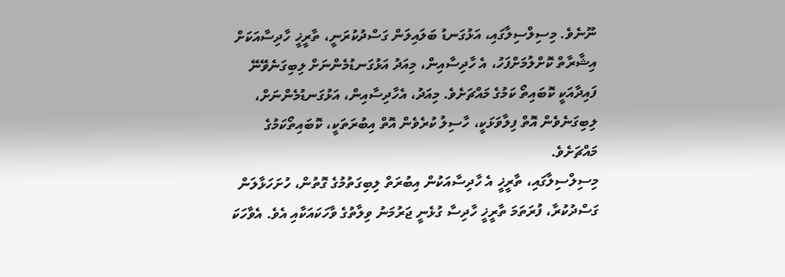ނޫނެވެ. މިސިލްސިލާގައި، އަޅުގަނޑު ބަލައިލަން ގަސްދުކުރަނީ، ތާރީޚީ ހާދިސާއަކަށް އިޝާރާތް ކޮށްލުމަށްފަހު، އެ ހާދިސާއިން، މިއަދު އަޅުގަނޑުމެންނަށް ލިބިގަނެވޭނޭ ފައިދާއަކީ ކޮބައިތޯ ކަމުގެ މައްޗަށެވެ. މިއަދު، އެހާދިސާއިން، އަޅުގަނޑުމެންނަށް، ލިބިގަނެވެން އޮތް ފިލާވަޅަކީ، ހާސިލު ކުރެވެން އޮތް އިބުރަތަކީ، ކޮބައިތޯކަމުގެ މައްޗަށެވެ.
މިސިލްސިލާގައި، ތާރީޚީ އެ ހާދިސާއަކުން އިބުރަތް ލިބިގަތުމުގެ ގޮތުން، ހުށަހަޅާލަން ގަސްދުކުރާ، ފުރަތަމަ ތާރީޚީ ހާދިސާ ގުޅެނީ ޖަރުމަނު ވިލާތުގެ ވާހަކައަކާއި އެވެ. އެވާހަކަ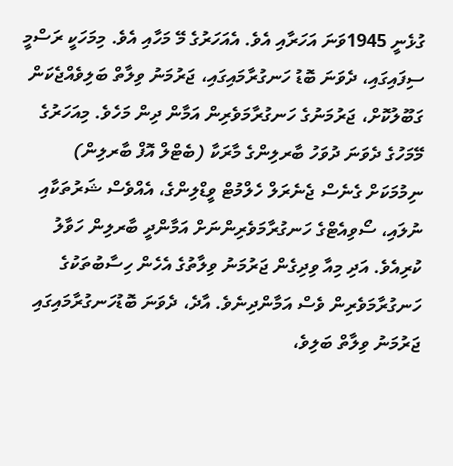ގުޅެނީ 1945ވަނަ އަހަރާއި އެވެ. އެއަހަރުގެ މޭ މަހާއި އެވެ. މިމަހަކީ ރަސްމީ ސިފައިގައި، ދެވަނަ ބޮޑު ހަނގުރާމައިގައި، ޖަރުމަނު ވިލާތް ބަލިވެއްޖެކަން ގަބޫލުކޮށް، ޖަރުމަނުގެ ހަނގުރާމަވެރިން އަމާން ދިން މަހެވެ. މިއަހަރުގެ މޭމަހުގެ ދެވަނަ ދުވަހު ބާރލިންގެ މާރަކާ (ބެޓްލް އޮފް ބާރލިން) ނިމުމަކަށް ގެނެސް ޖެނެރަލް ހެލްމުޓް ވީޑްލިންގެ، އެއްވެސް ޝަރުތަކާއި ނުލައި، ސޯވިއެޓްގެ ހަނގުރާމަވެރިންނަށް އަމާންދީ ބާރލިން ހަވާލު ކުރިއެވެ. އަދި މިއާ ވިދިގެން ޖަރުމަނު ވިލާތުގެ އެހެން ހިސާބުތަކުގެ ހަނގުރާމަވެރިން ވެސް އަމާންދިނެވެ. އާދެ، ދެވަނަ ބޮޑުހަނގުރާމައިގައި ޖަރުމަނު ވިލާތް ބަލިވެ،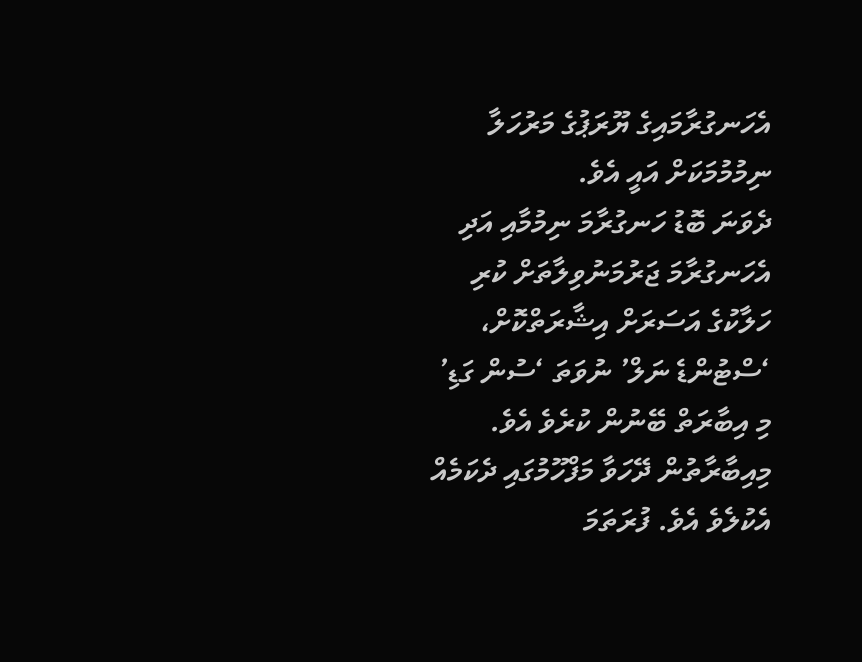އެހަނގުރާމައިގެ ޔޫރަޕުގެ މަރުހަލާ ނިމުމުމަކަށް އައީ އެވެ.
ދެވަނަ ބޮޑު ހަނގުރާމަ ނިމުމާއި އަދި އެހަނގުރާމަ ޖަރުމަނުވިލާތަށް ކުރި ހަލާކުގެ އަސަރަށް އިޝާރަތްކޮށް، ‘ސްޓުންޑެ ނަލް’ ނުވަތަ ‘ސުން ގަޑި’ މި އިބާރަތް ބޭނުން ކުރެވެ އެވެ. މިއިބާރާތުން ދޭހަވާ މަފްހޫމުގައި ދެކަމެއް އެކުލެވެ އެވެ. ފުރަތަމަ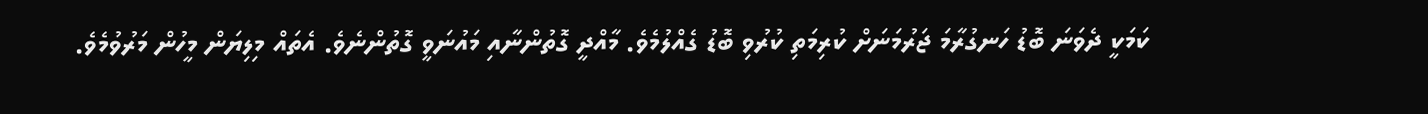ކަމަކީ ދެވަނަ ބޮޑު ހަނގުރާމަ ޖަރުމަނަށް ކުރިމަތި ކުރުވި ބޮޑު ގެއްލުމެވެ. މާއްދީ ގޮތުންނާއި މައުނަވީ ގޮތުންނެވެ. އެތައް މިލިޔަން މީހުން މަރުވުމެވެ.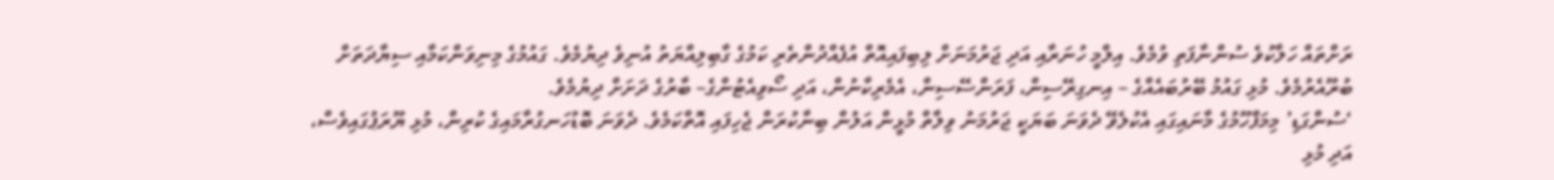ރަށްތައް ހަލާކުވެ ސުންނާފަތި ވުމެވެ. އިލްމީ ހުނަރާއި އަދި ޖަރުމަނަށް ލިބިފައިއޮތް އުފެއްދުންތެރި ކަމުގެ ގާބިލިއްޔަތު އުނިވެ ދިޔުމެވެ. ގައުމުގެ މިނިވަންކަމާއި ސިޔާދަތަށް ބުރޫއެރުމެވެ. މުޅި ގައުމު ބޭރުބައެއްގެ – އިނގިރޭސިން، ފަރަންސޭސިން، އެމެރިކާނުން، އަދި ސޯވިއެޓުންގެ– ބާރުގެ ދަށަށް ދިޔުމެވެ.
‘ސުންގަޑި’ މިމަފްހޫމުގެ މާނައިގައި އެކުލެވޭ ދެވަނަ ބަޔަކީ ޖަރުމަނު ވިލާތް މުޅީން އަލުން ބިނާކުރަން ޖެހިފައި އޮތްކަމެވެ. ދެވަނަ ބޮޑުހަނގުރާމައިގެ ކުރިން، މުޅި ޔޫރަޕުގައިވެސް، އަދި މުޅި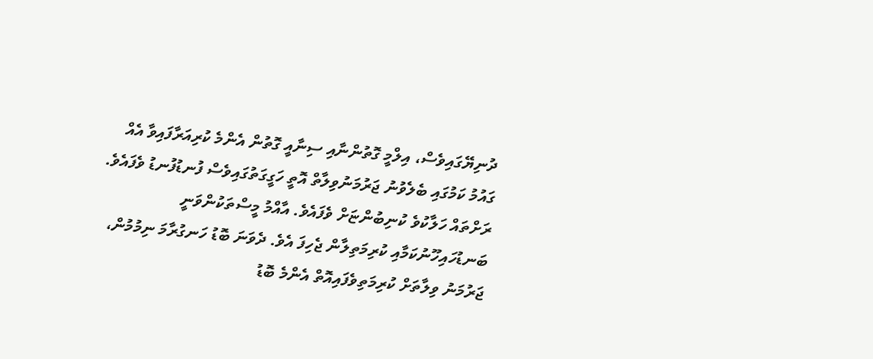ދުނިޔޭގައިވެސް، އިލްމީ ގޮތުންނާއި ސިނާއީ ގޮތުން އެންމެ ކުރިއަރާފައިވާ އެއް ގައުމު ކަމުގައި ބެލެވުނު ޖަރުމަނުވިލާތް އޮތީ ހަގީގަތުގައިވެސް ފުނޑުފުނޑު ވެފައެވެ. ރަށްތައް ހަލާކުވެ ކުނިބުންޏަށް ވެފައެވެ. އާއްމު މީސްތަކުންވަނީ ބަނޑުހައިހޫނުކަމާއި ކުރިމަތިލާން ޖެހިފަ އެވެ. ދެވަނަ ބޮޑު ހަނގުރާމަ ނިމުމުން، ޖަރުމަނު ވިލާތަށް ކުރިމަތިވެފައިއޮތް އެންމެ ބޮޑު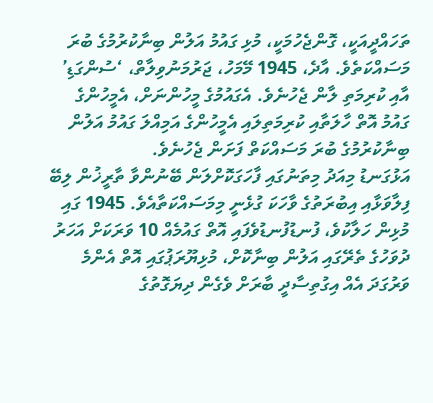ތަހައްދީއަކީ، ގޮންޖެހުމަކީ، މުޅި ގައުމު އަލުން ބިނާކުރުމުގެ ބުރަ މަސައްކަތެވެ. އާދެ، 1945 މޭމަހު، ޖަރުމަނުވިލާތް، ‘ސުންގަޑި’ އާއި ކުރިމަތި ލާން ޖެހުނެވެ. އެގައުމުގެ މީހުންނަށް، އެމީހުންގެ ގައުމު އޮތް ހާލަތާއި ކުރިމަތިލައި އެމީހުންގެ އަމިއްލަ ގައުމު އަލުން ބިނާކުރުމުގެ ބުރަ މަސައްކަތް ފަށަން ޖެހުނެވެ.
އަޅުގަނޑު މިއަދު މިތަނުގައި ފާހަގަކޮށްލަން ބޭނުންވާ ތާރީޚުން ލިބޭ ފިލާވަޅާއި އިބުރަތުގެ ވާހަކަ ގުޅެނީ މިމަސައްކަތާއެވެ. 1945 ގައި މުޅިން ހަލާކުވެ، ފުނޑުފުނޑުވެފައި އޮތް ގައުމެއް 10 ވަރަކަށް އަހަރު ދުވަހުގެ ތެރޭގައި އަލުން ބިނާކޮށް، މުޅިޔޫރަޕުގައި އޮތް އެންމެ ވަރުގަދަ އެއް އިގުތިސާދީ ބާރަށް ވެގެން ދިޔަގޮތުގެ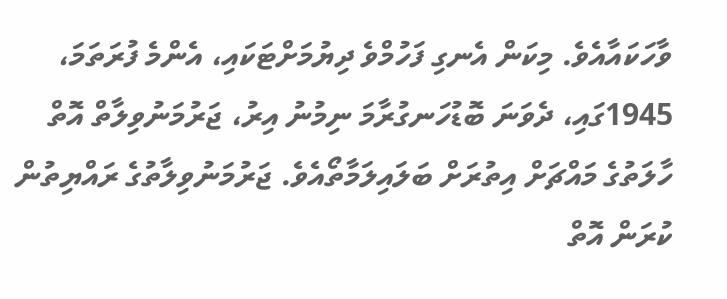ވާހަކައާއެވެ. މިކަން އެނގި ފަހުމްވެ ދިޔުމަށްޓަކައި، އެންމެ ފުރަތަމަ، 1945ގައި، ދެވަނަ ބޮޑުހަނގުރާމަ ނިމުނު އިރު، ޖަރުމަނުވިލާތް އޮތް ހާލަތުގެ މައްޗަށް އިތުރަށް ބަލައިލަމާތޯއެވެ. ޖަރުމަނުވިލާތުގެ ރައްޔިތުން ކުރަން އޮތް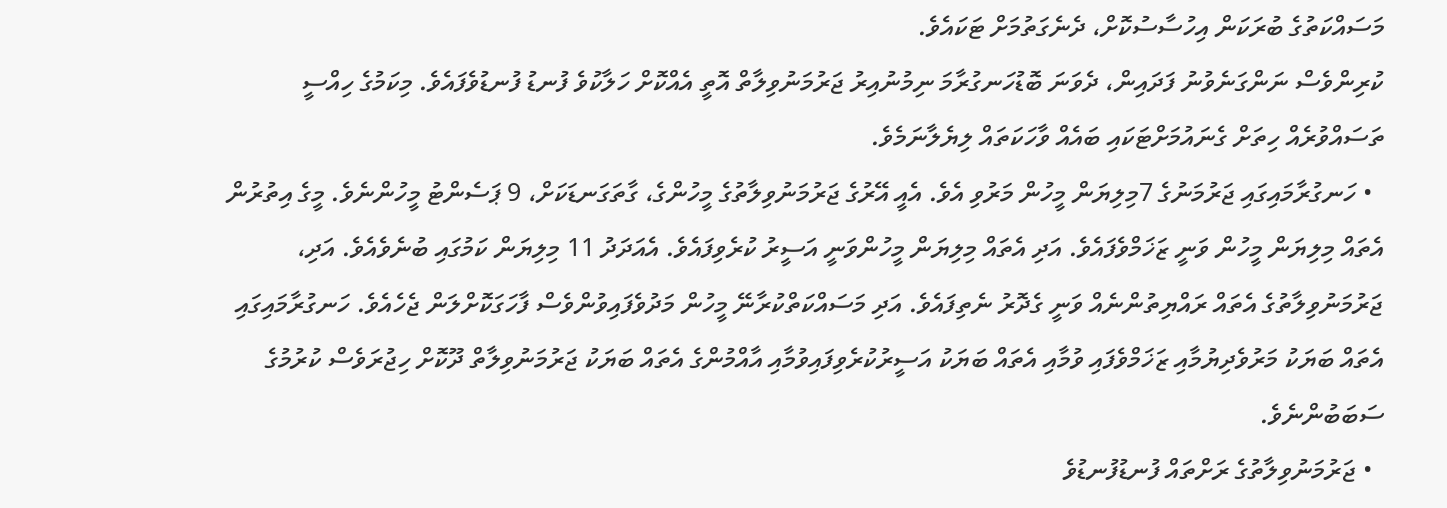މަސައްކަތުގެ ބުރަކަން އިހުސާސުކޮށް، ދެނެގަތުމަށް ޓަކައެވެ.
ކުރިންވެސް ނަންގަނެވުނު ފަދައިން، ދެވަނަ ބޮޑުހަނގުރާމަ ނިމުނުއިރު ޖަރުމަނުވިލާތް އޮތީ އެއްކޮށް ހަލާކުވެ ފުނޑު ފުނޑުވެފައެވެ. މިކަމުގެ ހިއްސީ ތަސައްވުރެއް ހިތަށް ގެނައުމަށްޓަކައި ބައެއް ވާހަކަތައް ލިޔެލާނަމެވެ.
  • ހަނގުރާމައިގައި ޖަރުމަނުގެ 7މިލިޔަން މީހުން މަރުވި އެވެ. އެއީ އޭރުގެ ޖަރުމަނުވިލާތުގެ މީހުންގެ، ގާތަގަނޑަކަށް، 9 ޕަސެންޓު މީހުންނެވެ. މީގެ އިތުރުން އެތައް މިލިޔަން މީހުން ވަނީ ޒަޚަމްވެފައެވެ. އަދި އެތައް މިލިޔަން މީހުންވަނީ އަސީރު ކުރެވިފައެވެ. އެއަދަދު 11 މިލިޔަން ކަމުގައި ބުނެވެއެވެ. އަދި، ޖަރުމަނުވިލާތުގެ އެތައް ރައްޔިތުންނެއް ވަނީ ގެދޮރު ނެތިފައެވެ. އަދި މަސައްކަތްކުރާނޭ މީހުން މަދުވެފައިވުންވެސް ފާހަގަކޮށްލަން ޖެހެއެވެ. ހަނގުރާމައިގައި އެތައް ބަޔަކު މަރުވެދިޔުމާއި ޒަޚަމްވެފައި ވުމާއި އެތައް ބަޔަކު އަސީރުކުރެވިފައިވުމާއި އާއްމުންގެ އެތައް ބަޔަކު ޖަރުމަނުވިލާތް ދޫކޮށް ހިޖުރަވެސް ކުރުމުގެ ސަބަބުންނެވެ.
  • ޖަރުމަނުވިލާތުގެ ރަށްތައް ފުނޑުފުނޑުވެ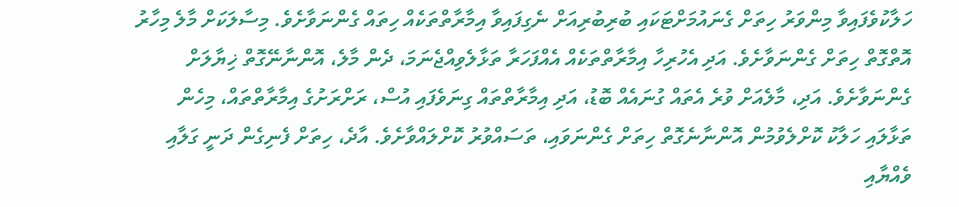ހަލާކުވެފައިވާ މިންވަރު ހިތަށް ގެނައުމަށްޓަކައި ބުރިބުރިއަށް ނެގިފައިވާ އިމާރާތްތަކެއް ހިތައް ގެންނަވާށެވެ. މިސާލަކަށް މާލެ މިހާރު އޮތްގޮތް ހިތަށް ގެންނަވާށެވެ. އަދި އެހުރިހާ އިމާރާތްތަކެއް އެއްފަހަރާ ތަޅާލެވިއްޖެނަމަ، ދެން މާލެ، އޮންނާނޭގޮތް ޚިޔާލަށް ގެންނަވާށެވެ. އަދި، މާލެއަށް ވުރެ އެތައް ގުނައެއް ބޮޑު، އަދި އިމާރާތްތައް ގިނަވެފައި އުސް، ރަށްރަށުގެ އިމާރާތްތައް، މިހެން ތަޅާލައި ހަލާކު ކޮށްލެވުމުން އޮންނާނެގޮތް ހިތަށް ގެންނަވައި، ތަސައްވުރު ކޮށްލައްވާށެވެ. އާދެ، ހިތަށް ފެނިގެން ދަނީ ގަލާއި ވެއްޔާއި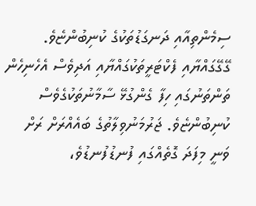ސިމެންތިއާއި ދަނގަޑުތަކުގެ ކުނިބުންޏެވެ. ގޭގޭގައްޔާއި ފެކްޓަރީތަކުގައްޔާއި އަދިވެސް އެހެނިހެން ތަންތަނުގައި ހިފާ ގެންގުޅޭ ސާމާނުތަކުގެވެސް ކުނިބުންޏެވެ. ޖަރުމަނުވިލާތުގެ ބައެއްރަށް ރަށް ވަނީ މިފަދަ ގޮތެއްގައި ފުނޑުފުނޑުވެ،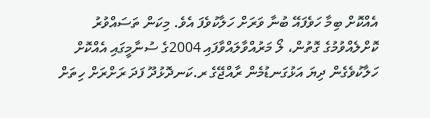އެއްކޮށް ބިމާ ހަވެފައޭ ބުނާ ވަރަށް ހަލާކުވެފަ އެވެ. މިކަން ތަސައްވުރު ކޮށްލެއްވުމުގެ ގޮތުން، ލޯ މަރުއްވާލައްވާފައި 2004ގެ ސުނާމީގައި އެއްކޮށް ހަލާކުވެގެން ދިޔަ އަޅުގަނޑުމެން ރާއްޖޭގެ ރ.ކަނދޮޅުދޫ ފަދަ ރަށްރަށް ހިތަށް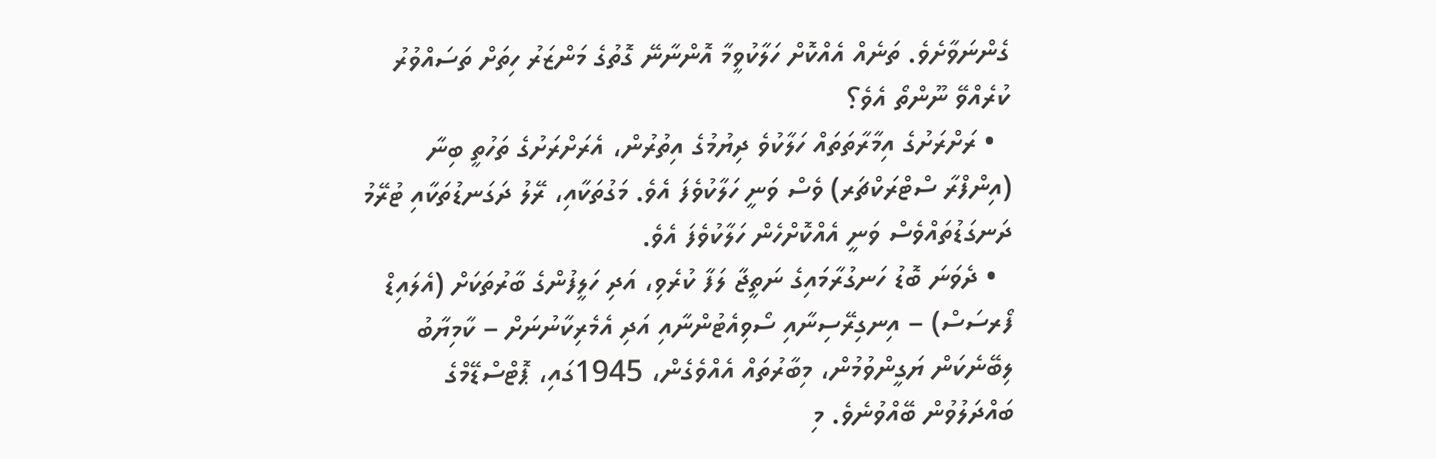ގެންނަވާށެވެ. ތަނެއް އެއްކޮށް ހަލާކުވީމާ އޮންނާނޭ ގޮތުގެ މަންޒަރު ހިތަށް ތަސައްވުރު ކުރެއްވޭ ނޫންތޯ އެވެ؟
  • ރަށްރަށުގެ އިމާރާތަތައް ހަލާކުވެ ދިޔުމުގެ އިތުރުން، އެރަށްރަށުގެ ތަހުތީ ބިނާ (އިންފްރާ ސްޓްރަކްޗަރ) ވެސް ވަނީ ހަލާކުވެފަ އެވެ. މަގުތަކާއި، ރޭލު ދަގަނޑުތަކާއި ޓުރޭމު ދަނގަޑުތައްވެސް ވަނީ އެއްކޮށްހެން ހަލާކުވެފަ އެވެ.
  • ދެވަނަ ބޮޑު ހަނގުރާމައިގެ ނަތީޖާ ލަފާ ކުރެވި، އަދި ހަލީފުންގެ ބާރުތަކަށް (އެލައިޑް ފޯރސަސް) – އިނގިރޭސިނާއި ސޯވިއެޓުންނާއި އަދި އެމެރިކާނުނަށް – ކާމިޔާބު ލިބޭނެކަން ޔަގީންވުމުން، މިބާރުތައް އެއްވެގެން، 1945ގައި، ޕޮޓްސްޑޭމްގެ ބައްދަލުވުން ބޭއްވުނެވެ. މި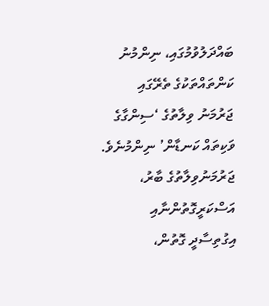ބައްދަލުވުމުގައި، ނިންމުނު ކަންތައްތަކުގެ ތެރޭގައި ޖަރުމަނު ވިލާތުގެ ‘ސިންގާގެ ވަކިތައް ކަނޑާން’ ނިންމުނެވެ. ޖަރުމަނުވިލާތުގެ ބާރު، އަސްކަރީގޮތުންނާއި އިގުތިސާދީ ގޮތުން،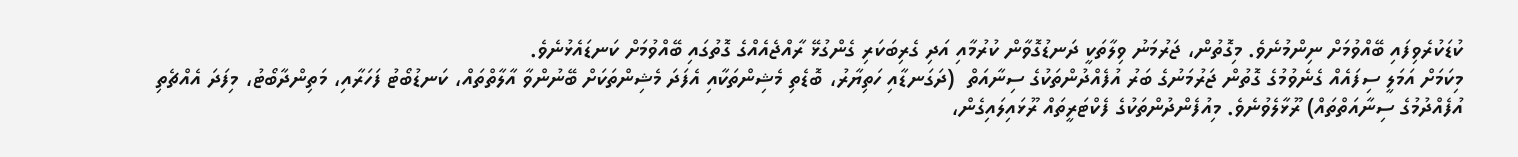ކުޑަކުރެވިފައި ބޭއްވުމަށް ނިންމުނެވެ. މިގޮތުން، ޖަރުމަނު ވިލާތަކީ ދަނޑުގޮވާން ކުރުމާއި އަދި ގެރިބަކަރި ގެންގުޅޭ ރާއްޖެއެއްގެ ގޮތުގައި ބޭއްވުމަށް ކަނޑައެޅުނެވެ.
މިކަމަށް އަމަލީ ސިފައެއް ގެނެވުމުގެ ގޮތުން ޖަރުމަނުގެ ބަރު އުފެއްދުންތަކުގެ ސިނާއަތް  (ދަގަނޑާއި ހަތިޔާރު، ބޮޑެތި މެޝިންތަކާއި އެފަދަ މެޝިންތަކަށް ބޭނުންވާ އާލާތްތައް، ކަނޑުބޯޓު ފަހަރާއި، މަތިންދާބޯޓު، މިފަދަ އެއްޗެތި އުފެއްދުމުގެ ސިނާއަތްތައް) ރޫޅާލެވުނެވެ. މިއުފެންދުންތަކުގެ ފެކްޓަރީތައް ރޫޅައިލައިގެން،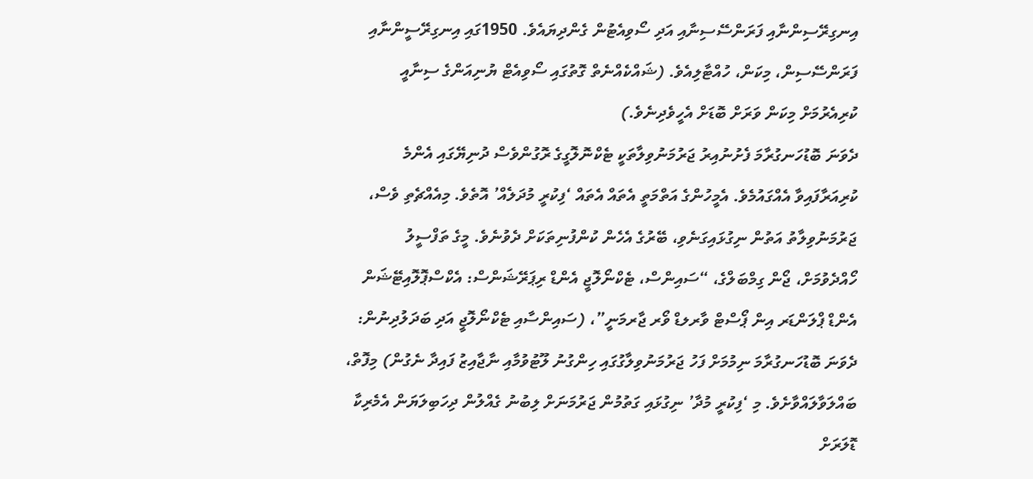އިނގިރޭސިންނާއި ފަރަންސޭސިނާއި އަދި ސޯވިއެޓުން ގެންދިޔައެވެ. 1950ގައި އިނގިރޭސީންނާއި ފަރަންސޭސިން، މިކަން، ހުއްޓާލިއެވެ. (ޝައްކެއްނެތް ގޮތުގައި ސޯވިއެޓް ޔުނިއަންގެ ސިނާއީ ކުރިއެރުމަށް މިކަން ވަރަށް ބޮޑަށް އެހީވެދިނެވެ.)
ދެވަނަ ބޮޑުހަނގުރާމަ ފެށުނުއިރު ޖަރުމަނުވިލާތަކީ ޓެކްނޮލޮގީގެ ރޮގުންވެސް ދުނިޔޭގައި އެންމެ ކުރިއަރާފައިވާ އެއްގައުމެވެ. އެމީހުންގެ އަތްމަތީ އެތައް އެތައް ‘ފިކުރީ މުދަލެއް’ އޮތެވެ. މިއެއްޗެތި ވެސް، ޖަރުމަނުވިލާތު އަތުން ނިގުޅައިގަނެވި، ބޭރުގެ އެހެން ކުންފުނިތަކަށް ދެވުނެވެ. މީގެ ތަފްސީލު ހޯއްދެވުމަށް، ޖޯން ގިމްބަލްގެ، “ސައިންސް، ޓެކްނޯލޮޖީ އެންޑް ރިޕަރޭޝަންސް: އެކްސްޕޮލޮއިޓޭޝަން އެންޑް ޕްލަންޑަރ އިން ޕޯސްޓް ވާރލޑް ވޯރ ޖާރމަނީ”، (ސައިންސާއި ޓެކްނޯލޮޖީ އަދި ބަދަލުދިނުން: ދެވަނަ ބޮޑުހަނގުރާމަ ނިމުމަށް ފަހު ޖަރުމަނުވިލާގުގައި ހިންގުނު ލޫޓުވުމާއި ނާޖާއިޒު ފައިދާ ނެގުން) މިފޮތް، ބައްލަވާލައްވާށެވެ. މި ‘ފިކުރީ މުދާ’ ނިގުޅައި ގަތުމުން ޖަރުމަނަށް ލިބުނު ގެއްލުން ދިހަބިލަޔަން އެމެރިކާ ޑޮލަރަށް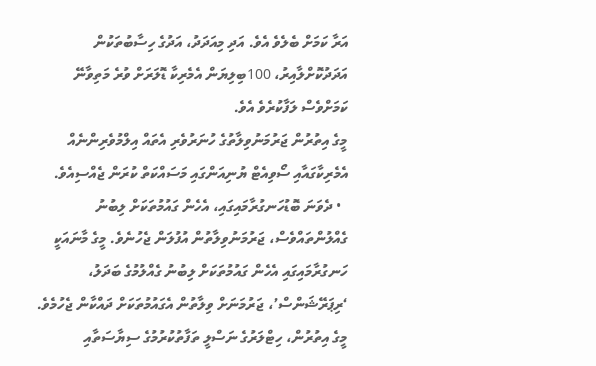އަރާ ކަމަށް ބެލެވެ އެވެ. އަދި މިއަދަދު، އަދުގެ ހިސާބުތަކުން އަދަދުކޮށްލާއިރު، 100ބިލިޔަން އެމެރިކާ ޑޮލަރަށް ވުރެ މަތިވާނޭ ކަމަށްވެސް ލަފާކުރެވެ އެވެ.
މީގެ އިތުރުން ޖަރުމަނުވިލާތުގެ ހުނަރުވެރި އެތައް އިލްމުވެރިންނެއް އެމެރިކާގައާއި ސޯވިއެޓް ޔުނިއަންގައި މަސައްކަތް ކުރަން ޖެއްސިއެވެ.
  • ދެވަނަ ބޮޑުހަނގުރާމައިގައި، އެހެން ގައުމުތަކަށް ލިބުނު ގެއްލުންތައްވެސް، ޖަރުމަނުވިލާތުން އުފުލަން ޖެހުނެވެ. މީގެ މާނައަކީ ހަނގުރާމައިގައި އެހެން ގައުމުތަކަށް ލިބުނު ގެއްލުމުގެ ބަދަލު، ‘ރިޕަރޭޝަންސް’، ޖަރުމަނަށް ވިލާތުން އެގައުމުތަކަށް ދައްކާން ޖެހުމެވެ. މީގެ އިތުރުން، ހިޓްލަރުގެ ނަސްލީ ތަފާތުކުރުމުގެ ސިޔާސަތާއި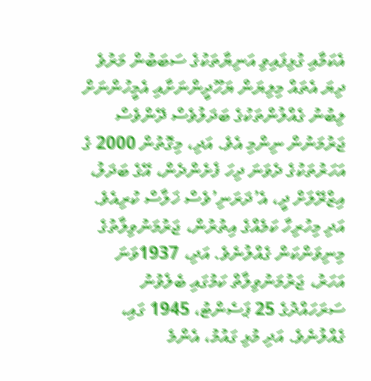އެކަމާއި ގުޅިފައިވި އަނިޔާތަކުގެ ސަބަބުން މަރުވެ ދިޔަ އެތައް މިލިޔަން ޔަހޫދީންނަށާއި އެމީހުންނަށް ލިބުނު ގެއްލުންތަކުގެ ބަދަލުވެސް ދޭންވެސް ޖަރުމަނުން ނިންމި އެވެ. އަދި، މިގޮތުން 2000 ގެ އަހަރުތަކުގެ ދެވަނަ ދިހަ ފެށެންދެން، އޭގެ ބަދަލު، އިޒްރޭލަށް ދީ، އެ’ދަރަނި’ވެސް ޚަލާސް ކުރިއެވެ.
އަދި މިހުރިހާ ކަމެއްގެ އިތުރުން، ޖަރުމަނުވިލާތުގެ މިނިވަންކަން ގެއްލުނެވެ. އަދި، 1937ވަނަ އަހަރު، ޖަރުމަނުވިލާތް ކަމުގައި ބެލެވުނު ސަރަހައްދުގެ 25 ޕަސެންޓު، 1945 ގައި، ގެއްލުނެވެ. އަދި މުޅި ގައުމު، އެންމެ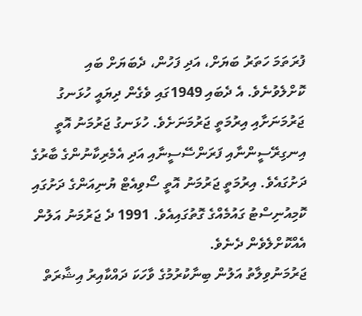ފުރަތަމަ ހަތަރު ބަޔަށް، އަދި ފަހުން، ދެބަޔަށް ބައި ކޮށްލެވުނެވެ. އެ ދެބައި 1949ގައި ވެގެން ދިޔައީ ހުޅަނގު ޖަރުމަނަށާއި އިރުމަތީ ޖަރުމަނަށެވެ. ހުޅަނގު ޖަރުމަނު އޮތީ އިނގިރޭސީންނާއި ފަރަންސޭސީނާއި އަދި އެމެރިކާނުންގެ ބާރުގެ ދަށުގައެވެ. އިރުމަތީ ޖަރުމަނު އޮތީ ސޯވިއެޓް ޔުނިއަންގެ ދަށުގައި ކޮމިއުނިސްޓު ގައުމެއްގެ ގޮތުގައިއެވެ. 1991 ދެ ޖަރުމަނު އަލުން އެއްކޮށްލެވެން ދެނެވެ.
ޖަރުމަނުވިލާތު އަލުން ބިނާކުރުމުގެ ވާހަކަ ދައްކާއިރު އިޝާރަތް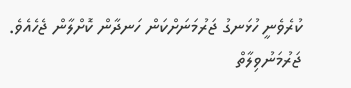ކުރެވެނީ ހުޅަނގު ޖަރުމަނަށްކަން ހަނދާން ކޮށްލާން ޖެހެއެވެ.
ޖަރުމަނުވިލާތް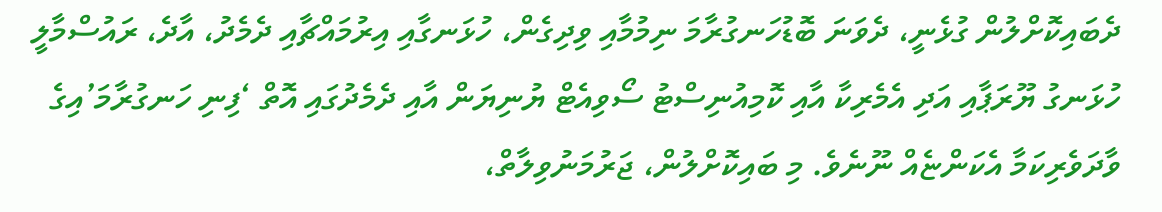ދެބައިކޮށްލުން ގުޅެނީ، ދެވަނަ ބޮޑުހަނގުރާމަ ނިމުމާއި ވިދިގެން، ހުޅަނގާއި އިރުމައްޗާއި ދެމެދު، އާދެ، ރައުސްމާލީ ހުޅަނގު ޔޫރަޕާއި އަދި އެމެރިކާ އާއި ކޮމިއުނިސްޓު ސޯވިއެޓް ޔުނިޔަން އާއި ދެމެދުގައި އޮތް ‘ފިނި ހަނގުރާމަ’އިގެ ވާދަވެރިކަމާ އެކަންޏެއް ނޫނެވެ. މި ބައިކޮށްލުން، ޖަރުމަނުވިލާތް،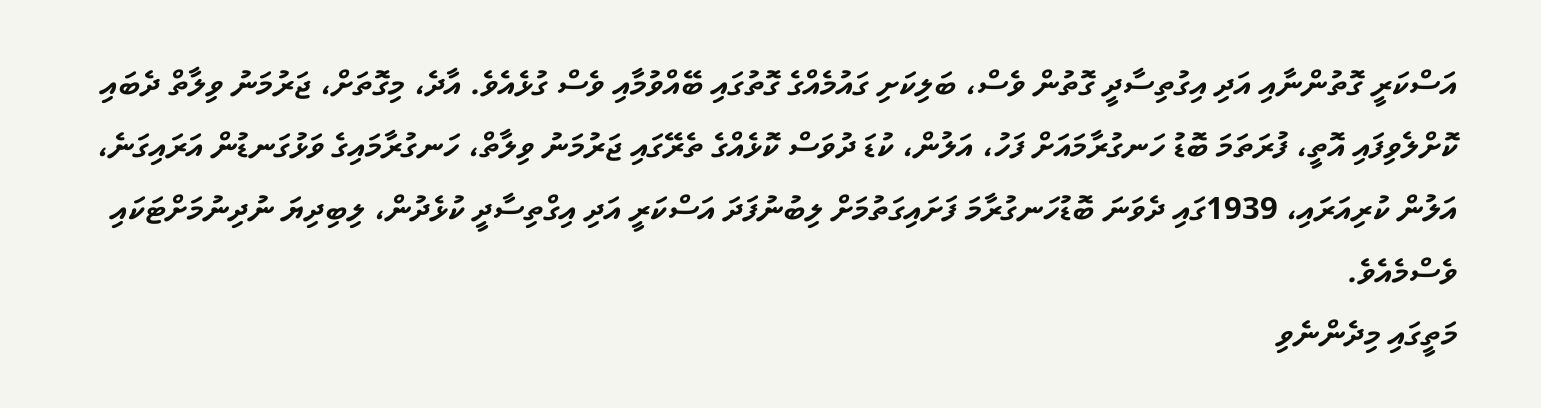އަސްކަރީ ގޮތުންނާއި އަދި އިގުތިސާދީ ގޮތުން ވެސް، ބަލިކަށި ގައުމެއްގެ ގޮތުގައި ބޭއްވުމާއި ވެސް ގުޅެއެވެ. އާދެ، މިގޮތަށް، ޖަރުމަނު ވިލާތް ދެބައި ކޮށްލެވިފައި އޮތީ، ފުރަތަމަ ބޮޑު ހަނގުރާމައަށް ފަހު، އަލުން، ކުޑަ ދުވަސް ކޮޅެއްގެ ތެރޭގައި ޖަރުމަނު ވިލާތް، ހަނގުރާމައިގެ ވަޅުގަނޑުން އަރައިގަނެ، އަލުން ކުރިއަރައި، 1939ގައި ދެވަނަ ބޮޑުހަނގުރާމަ ފަށައިގަތުމަށް ލިބުނުފަދަ އަސްކަރީ އަދި އިގްތިސާދީ ކުޅެދުން، ލިބިދިޔަ ނުދިނުމަށްޓަކައި ވެސްމެއެވެ.
މަތީގައި މިދެންނެވި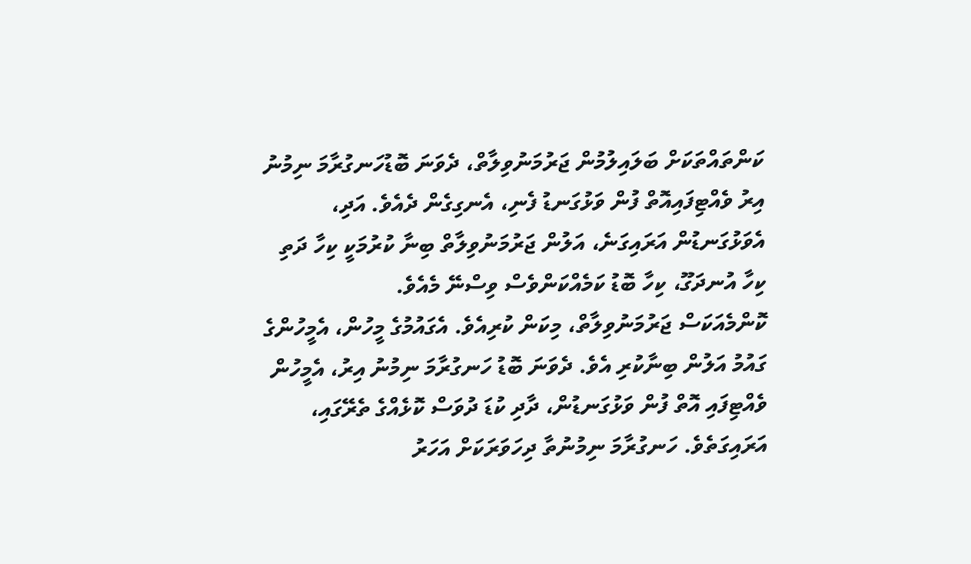ކަންތައްތަކަށް ބަލައިލުމުން ޖަރުމަނުވިލާތް، ދެވަނަ ބޮޑުހަނގުރާމަ ނިމުނު އިރު ވެއްޓިފައިއޮތް ފުން ވަޅުގަނޑު ފެނި، އެނގިގެން ދެއެވެ. އަދި، އެވަޅުގަނޑުން އަރައިގަނެ، އަލުން ޖަރުމަނުވިލާތް ބިނާ ކުރުމަކީ ކިހާ ދަތި ކިހާ އުނދަގޫ، ކިހާ ބޮޑު ކަމެއްކަންވެސް ވިސްނޭ މެއެވެ.
ކޮންމެއަކަސް ޖަރުމަނުވިލާތް، މިކަން ކުރިއެވެ. އެގައުމުގެ މީހުން، އެމީހުންގެ ގައުމު އަލުން ބިނާކުރި އެވެ. ދެވަނަ ބޮޑު ހަނގުރާމަ ނިމުނު އިރު، އެމީހުން ވެއްޓިފައި އޮތް ފުން ވަޅުގަނޑުން، ދާދި ކުޑަ ދުވަސް ކޮޅެއްގެ ތެރޭގައި، އަރައިގަތެވެ. ހަނގުރާމަ ނިމުނުތާ ދިހަވަރަކަށް އަހަރު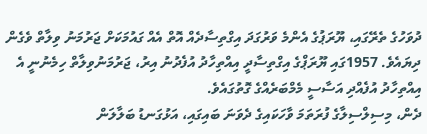ދުވަހުގެ ތެރޭގައި، ޔޫރަޕުގެ އެންމެ ވަރުގަދަ އިގްތިސާދެއް އޮތް އެއް ގައުމަކަށް ޖަރުމަނު ވިލާތް ވެގެން ދިޔައެވެ. 1957ގައި ޔޫރަޕްގެ އިގްތިސާދީ އިއްތިހާދު އުފެދުނު އިރު، ޖަރުމަނުވިލާތް ހިމެނުނީ އެ އިއްތިހާދު އުފެއްދި އަސާސީ މެމްބަރެއްގެ ގޮތުގައެވެ.
ދެން، މިސިލްސިލާގެ ފުރަތަމަ ވާހަކައިގެ ދެވަނަ ބައިގައި، އަޅުގަނޑު ބަލާލަން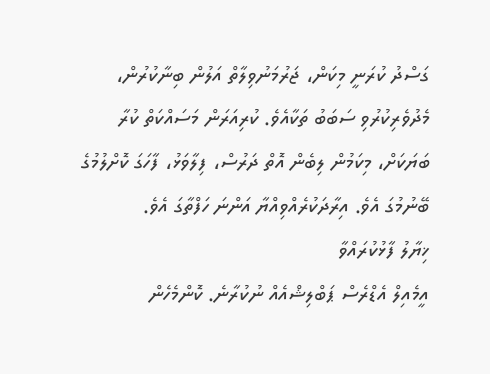ގަސްދު ކުރަނީ މިކަން، ޖަރުމަނުވިލާތް އަލުން ބިނާކުރުން، މެދުވެރިކުރުވި ސަބަބު ތަކާއެވެ. ކުރިއަރަން މަސައްކަތް ކުރާ ބަޔަކަށް، މިކަމުން ލިބެން އޮތް ދަރުސް، ފިލާވަޅު، ފާހަގަ ކޮށްލުމުގެ ބޭނުމުގަ އެވެ. އިރާދަކުރެއްވިއްޔާ އަންނަ ހަފްތާގަ އެވެ.
ޚިޔާލު ފާޅުކުރައްވާ
އީމެއިލް އެޑްރެސް ޕަބްލިޝްއެއް ނުކުރާނެ. ކޮންމެހެން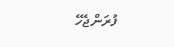ފުރަންޖެހޭ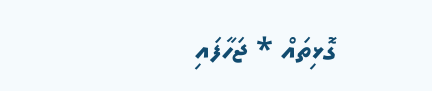ގޮޅިތައް * ޖަހާފައި